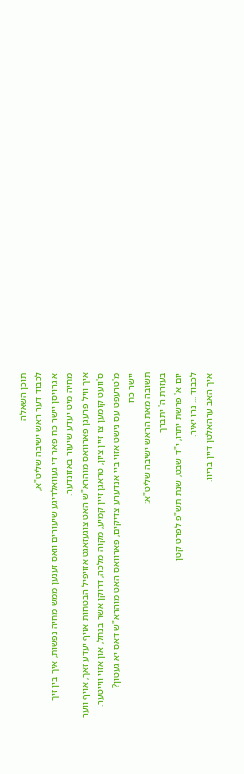תוכן השאלה
לכבוד דער ראש ישיבה שליט"א,
א גרויסן יישר כח פאר די געוואלדיגע שיעורים וואס זענען ממש מחיה נפשות, איך בין זיך מחיה מיט יעדע שיעור באזונדער.
איך וויל פרעגן פארוואס מוהרא"ש האט צוגעזאגט אזויפיל הבטחות אויף יעדע זאך, אויף ווער ס'וועט קומען צו זיין ציון, טראגן זיין קמיע, מקוה מלכה, דרוקן אשר בנחל, און אזוי ווייטער.
מ'טרעפט עס נישט אזוי ביי אנדערע צדיקים, פארוואס האט מוהרא"ש דאס יא געטון?
יישר כח
תשובה מאת הראש ישיבה שליט"א:
בעזרת ה' יתברך
יום א' פרשת יתרו, י"ד שבט, שנת תש"פ לפרט קטן
לכבוד ... נרו יאיר.
איך האב ערהאלטן דיין בריוו.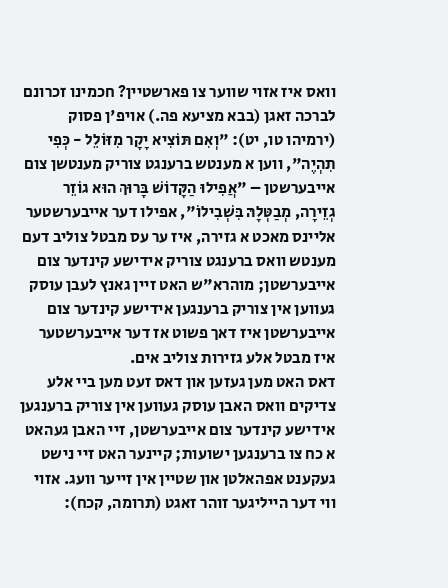וואס איז אזוי שווער צו פארשטיין? חכמינו זכרונם לברכה זאגן (בבא מציעא פה.) אויפ'ן פסוק (ירמיהו טו, יט): "וְאִם תּוֹצִיא יָקָר מִזּוֹלֵל - כְּפִי תִהְיֶה", ווען א מענטש ברענגט צוריק מענטשן צום אייבערשטן – "אֲפִילוּ הַקָּדוֹשׁ בָּרוּךְ הוּא גוֹזֵר גְזֵירָה, מְבַטְּלָהּ בִּשְׁבִילוֹ", אפילו דער אייבערשטער אליינס מאכט א גזירה, איז ער עס מבטל צוליב דעם מענטש וואס ברענגט צוריק אידישע קינדער צום אייבערשטן; מוהרא"ש האט זיין גאנץ לעבן עוסק געווען אין צוריק ברענגען אידישע קינדער צום אייבערשטן איז דאך פשוט אז דער אייבערשטער איז מבטל אלע גזירות צוליב אים.
דאס האט מען געזען און דאס זעט מען ביי אלע צדיקים וואס האבן עוסק געווען אין צוריק ברענגען אידישע קינדער צום אייבערשטן, זיי האבן געהאט א כח צו ברענגען ישועות; קיינער האט זיי נישט געקענט אפהאלטן און שטיין אין זייער וועג. אזוי ווי דער הייליגער זוהר זאגט (תרומה, קכח):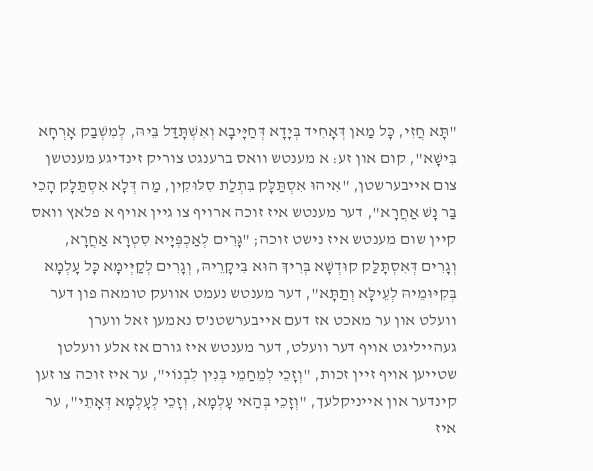"תָּא חֲזִי, כָּל מַאן דְּאָחִיד בְּיָדָא דְּחַיָּיבָא וְאִשְׁתָּדַּל בֵּיהּ, לְמִשְׁבַק אָרְחָא בִּישָׁא", קום און זע: א מענטש וואס ברענגט צוריק זינדיגע מענטשן צום אייבערשטן, "אִיהוּ אִסְתַּלָּק בִּתְלַת סִלּוּקִין, מַה דְּלָא אִסְתַּלָּק הָכִי בַּר נָשׁ אַחֲרָא", דער מענטש איז זוכה ארויף צו גיין אויף א פלאץ וואס קיין שום מענטש איז נישט זוכה; "גָּרִים לְאַכְפְּיָיא סִטְרָא אַחֲרָא, וְגָרִים דְּאִסְתָּלַּק קוּדְשָׁא בְּרִיךְ הוּא בִּיקָרֵיהּ, וְגָרִים לְקַיְּימָא כָּל עָלְמָא בְּקִיּוּמֵיהּ לְעֵילָּא וְתַתָּא", דער מענטש נעמט אוועק טומאה פון דער וועלט און ער מאכט אז דעם אייבערשטנ'ס נאמען זאל ווערן געהייליגט אויף דער וועלט, דער מענטש איז גורם אז אלע וועלטן שטייען אויף זיין זכות, "וְזָכֵי לְמֵחַמֵי בְּנִין לִבְנוֹי", ער איז זוכה צו זען קינדער און אייניקלעך, "וְזָכֵי בְּהַאי עָלְמָא, וְזָכֵי לְעָלְמָא דְּאָתֵי", ער איז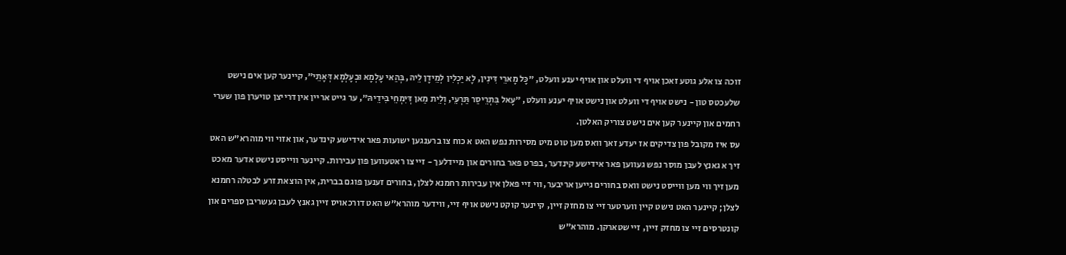זוכה צו אלע גוטע זאכן אויף די וועלט און אויף יענע וועלט, "כָּל מָארֵי דִּינִין, לָא יַכְלִין לְמֵידָן לֵיהּ, בְּהַאי עָלְמָא וּבְעָלְמָא דְּאָתֵי", קיינער קען אים נישט שלעכטס טון - נישט אויף די וועלט און נישט אויף יענע וועלט, "עָאל בִּתְרֵיסַר תַּרְעֵי, וְלֵית מַאן דְּיִמְחֵי בִּידֵיהּ", ער גייט אריין אין דרייצן טויערן פון שערי רחמים און קיינער קען אים נישט צוריק האלטן.
עס איז מקובל פון צדיקים אז יעדע זאך וואס מען טוט מיט מסירות נפש האט א כוח צו ברענגען ישועות פאר אידישע קינדער, און אזוי ווי מוהרא"ש האט זיך א גאנץ לעבן מוסר נפש געווען פאר אידישע קינדער, בפרט פאר בחורים און מיידלעך - זיי צו ראטעווען פון עבירות. קיינער ווייסט נישט אדער מאכט מען זיך ווי מען ווייסט נישט וואס בחורים גייען אריבער, ווי זיי פאלן אין עבירות רחמנא לצלן, בחורים זענען פוגם בברית, אין הוצאת זרע לבטלה רחמנא לצלן; קיינער האט נישט קיין ווערטער זיי צו מחזק זיין, קיינער קוקט נישט אויף זיי, ווידער מוהרא"ש האט דורכאויס זיין גאנץ לעבן געשריבן ספרים און קונטרסים זיי צו מחזק זיין, זיי שטארקן. מוהרא"ש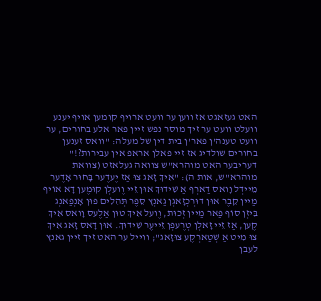האט געזאגט אז ווען ער וועט ארויף קומען אויף יענע וועלט וועט ער זיך מוסר נפש זיין פאר אלע בחורים, ער וועט טענה'ן פאר'ן בית דין של מעלה: "וואס זענען בחורים שולדיג אז זיי פאלן אראפ אין עבירות?!" דעריבער האט מוהרא"ש צוואה געלאזט (צוואת מוהרא"ש, אות ה): "אִיךְ זָאג צוּ אַז יֶעדֶער בָּחוּר אָדֶער מֵיידְל וָואס דַארְף אַ שִׁידוּךְ אוּן זֵיי וֶועלְן קוּמֶען דָא אוֹיף מַיין קֵבֶר אוּן דוּרְכְזָאגְן גַאנְץ סֵפֶר תְּהִלִים פוּן אָנְפַאנְג בִּיזְן סוֹף פַאר מַיין זְכוּת, וֶועל אִיךְ טוּן אַלֶעס וָואס אִיךְ קֶען, אַז זֵיי זָאלְן טְרֶעפְן זֵייעֶר שִׁידוּךְ. אוּן דָאס זָאג אִיךְ צוּ מִיט אַ שְׁטַארְקֶע צוּזָאג"; ווייל ער האט זיך זיין גאנץ לעבן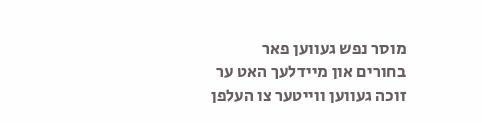מוסר נפש געווען פאר בחורים און מיידלעך האט ער זוכה געווען ווייטער צו העלפן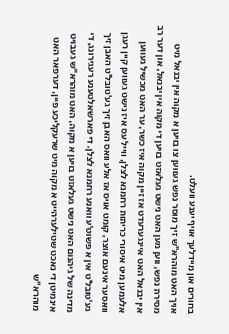בחורים און מיידלעך אויף יענע וועלט.
אויך האט מוהרא"ש זיך מוסר נפש געווען צו בויען א מקוה אין יבנאל מיט מסירת נפש, ווען מען האט נישט געלאזט בויען די מקוה אין יבנאל, און דער רב אין יבנאל האט איינגערעדט אז זיין מקוה איז כשר, ער האט מכשיל געווען אלעמען מיט איסורי כריתות רחמנא לצלן, ווייל עס איז נישט געווען קיין רעגן וואסער אינעם אוצר, קומט אויס אז אלע וואס האבן זיך גע'טובל'ט האבן זיך גע'טובל'ט אין א פשוט'ע וואנע רחמנא לצלן. די פארשאלטענע רעגירונג, די מדינה של גיהנום האט נישט געלאזט בויען א מקוה, האט מוהרא"ש געבויט אינמיטן די נאכט שטילערהייט א מקוה מיט שרעקליכע פיין, דערפאר האט מוהרא"ש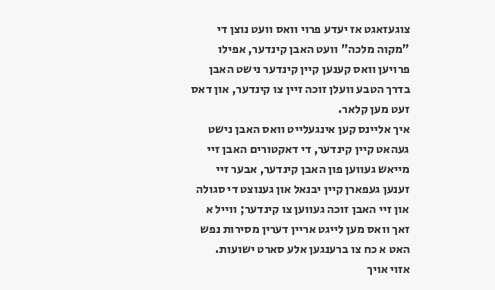צוגעזאגט אז יעדע פרוי וואס וועט נוצן די "מקוה מלכה" וועט האבן קינדער, אפילו פרויען וואס קענען קיין קינדער נישט האבן בדרך הטבע וועלן זוכה זיין צו קינדער, און דאס זעט מען קלאר.
איך אליינס קען אינגעלייט וואס האבן נישט געהאט קיין קינדער, די דאקטורים האבן זיי מייאש געווען פון האבן קינדער, אבער זיי זענען געפארן קיין יבנאל און גענוצט די סגולה און זיי האבן זוכה געווען צו קינדער; ווייל א זאך וואס מען לייגט אריין דערין מסירות נפש האט א כח צו ברענגען אלע סארט ישועות.
אזוי אויך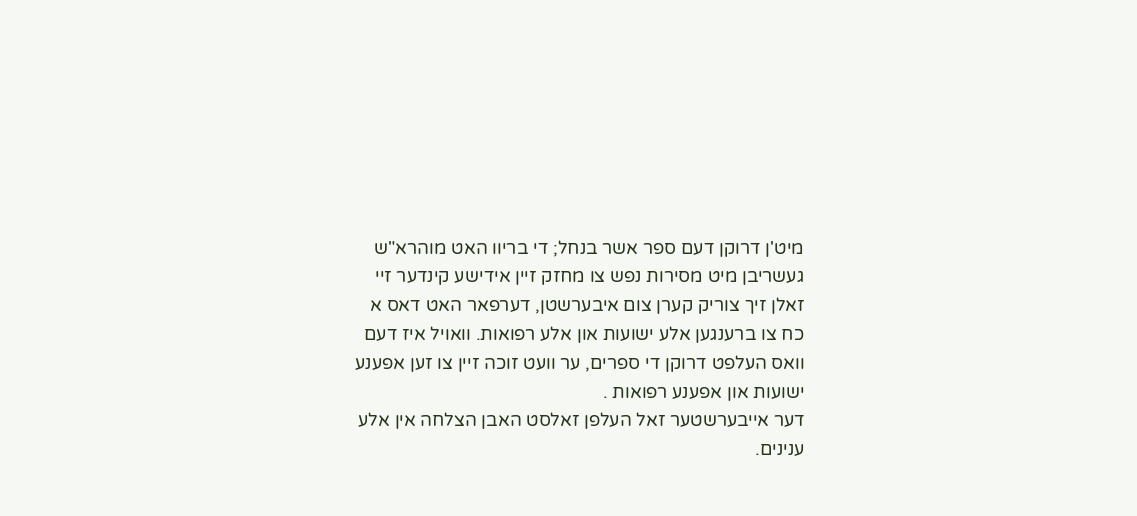מיט'ן דרוקן דעם ספר אשר בנחל; די בריוו האט מוהרא"ש געשריבן מיט מסירות נפש צו מחזק זיין אידישע קינדער זיי זאלן זיך צוריק קערן צום איבערשטן, דערפאר האט דאס א כח צו ברענגען אלע ישועות און אלע רפואות. וואויל איז דעם וואס העלפט דרוקן די ספרים, ער וועט זוכה זיין צו זען אפענע ישועות און אפענע רפואות .
דער אייבערשטער זאל העלפן זאלסט האבן הצלחה אין אלע ענינים.